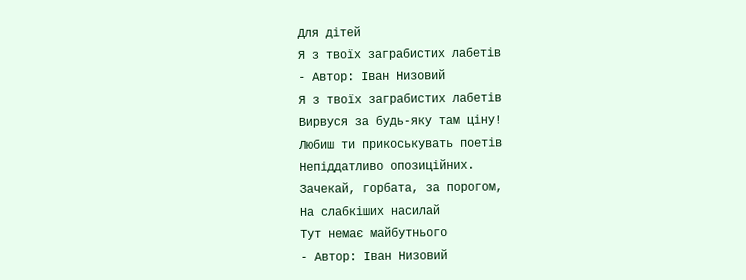Для дітей
Я з твоїх заграбистих лабетів
- Автор: Іван Низовий
Я з твоїх заграбистих лабетів
Вирвуся за будь-яку там ціну!
Любиш ти прикоськувать поетів
Непіддатливо опозиційних.
Зачекай, горбата, за порогом,
На слабкіших насилай
Тут немає майбутнього
- Автор: Іван Низовий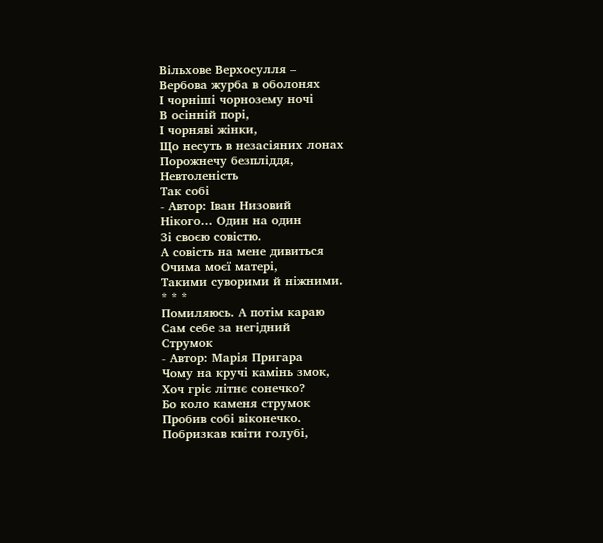Вільхове Верхосулля –
Вербова журба в оболонях
І чорніші чорнозему ночі
В осінній порі,
І чорняві жінки,
Що несуть в незасіяних лонах
Порожнечу безпліддя,
Невтоленість
Так собі
- Автор: Іван Низовий
Нікого… Один на один
Зі своєю совістю.
А совість на мене дивиться
Очима моєї матері,
Такими суворими й ніжними.
* * *
Помиляюсь. А потім караю
Сам себе за негідний
Струмок
- Автор: Марія Пригара
Чому на кручі камінь змок,
Хоч гріє літнє сонечко?
Бо коло каменя струмок
Пробив собі віконечко.
Побризкав квіти голубі,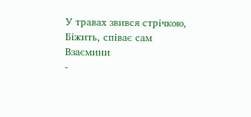У травах звився стрічкою,
Біжить, співає сам
Взаємини
-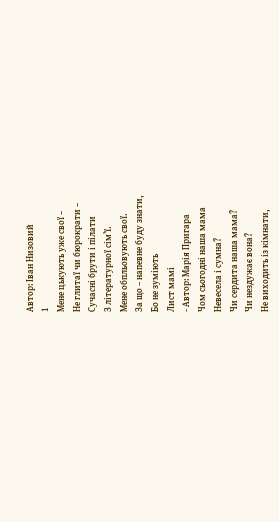Автор: Іван Низовий
1
Мене цькують уже свої –
Не глитаї чи бюрократи –
Сучасні брути і пілати
З літературної сім’ї.
Мене обпльовують свої.
За що – напевне буду знати,
Бо не зуміють
Лист мамі
- Автор: Марія Пригара
Чом сьогодні наша мама
Невесела і сумна?
Чи сердита наша мама?
Чи нездужає вона?
Не виходить із кімнати,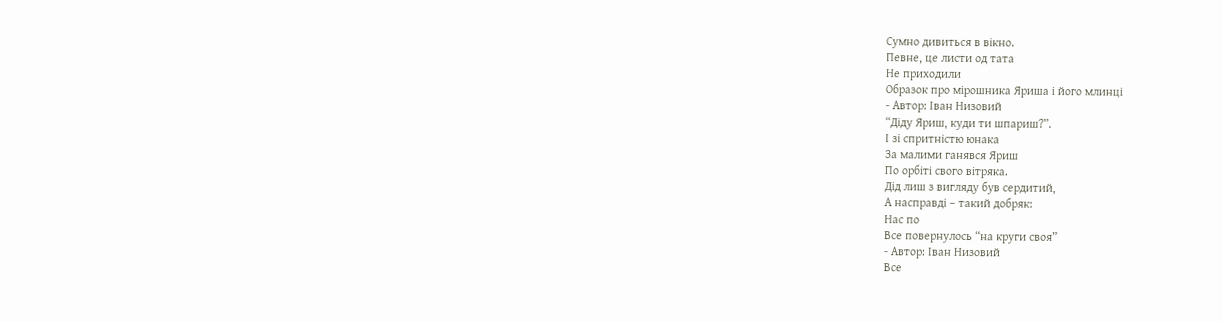Сумно дивиться в вікно.
Певне, це листи од тата
Не приходили
Образок про мірошника Яриша і його млинці
- Автор: Іван Низовий
“Діду Яриш, куди ти шпариш?”.
І зі спритністю юнака
За малими ганявся Яриш
По орбіті свого вітряка.
Дід лиш з вигляду був сердитий,
А насправді – такий добряк:
Нас по
Все повернулось “на круги своя”
- Автор: Іван Низовий
Все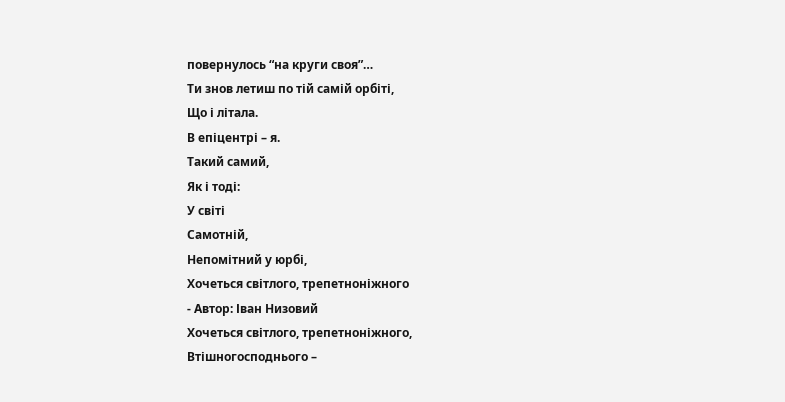повернулось “на круги своя”…
Ти знов летиш по тій самій орбіті,
Що і літала.
В епіцентрі – я.
Такий самий,
Як і тоді:
У світі
Самотній,
Непомітний у юрбі,
Хочеться світлого, трепетноніжного
- Автор: Іван Низовий
Хочеться світлого, трепетноніжного,
Втішногосподнього –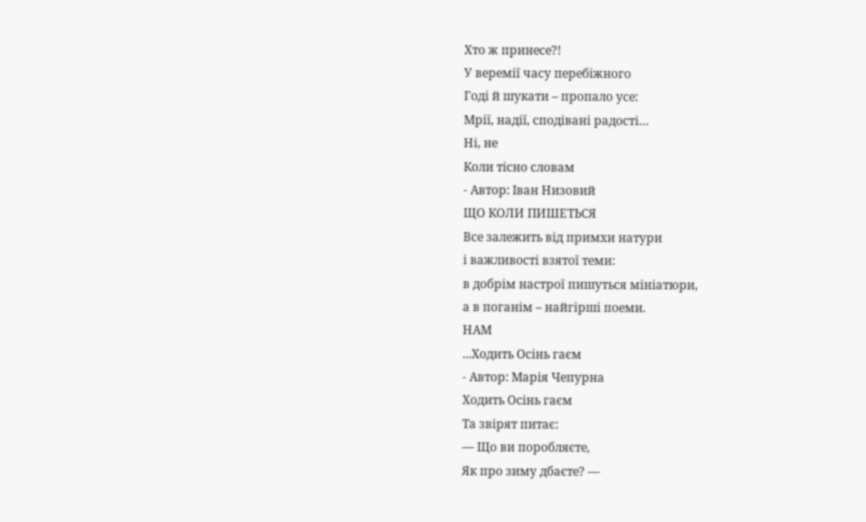Хто ж принесе?!
У веремії часу перебіжного
Годі й шукати – пропало усе:
Мрії, надії, сподівані радості…
Ні, не
Коли тісно словам
- Автор: Іван Низовий
ЩО КОЛИ ПИШЕТЬСЯ
Все залежить від примхи натури
і важливості взятої теми:
в добрім настрої пишуться мініатюри,
а в поганім – найгірші поеми.
НАМ
...Ходить Осінь гаєм
- Автор: Марія Чепурна
Ходить Осінь гаєм
Та звірят питає:
— Що ви поробляєте,
Як про зиму дбаєте? —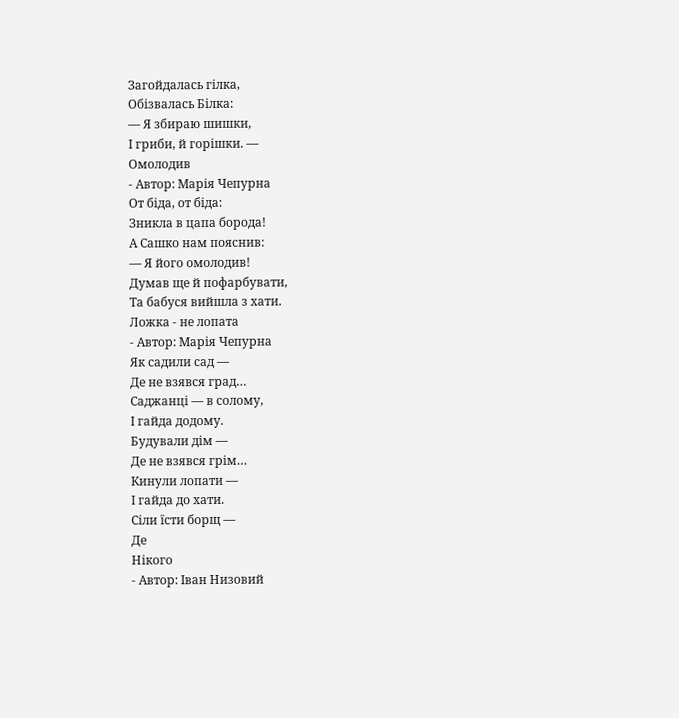Загойдалась гілка,
Обізвалась Білка:
— Я збираю шишки,
І гриби, й горішки. —
Омолодив
- Автор: Марія Чепурна
От біда, от біда:
Зникла в цапа борода!
А Сашко нам пояснив:
— Я його омолодив!
Думав ще й пофарбувати,
Та бабуся вийшла з хати.
Ложка - не лопата
- Автор: Марія Чепурна
Як садили сад —
Де не взявся град…
Саджанці — в солому,
І гайда додому.
Будували дім —
Де не взявся грім…
Кинули лопати —
І гайда до хати.
Сіли їсти борщ —
Де
Нікого
- Автор: Іван Низовий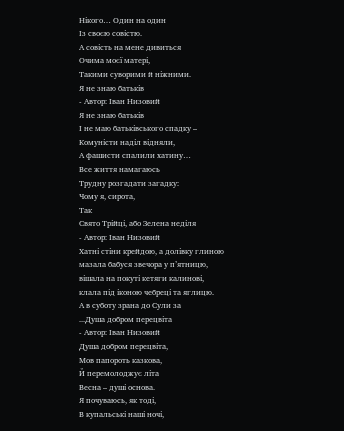Нікого… Один на один
Із своєю совістю.
А совість на мене дивиться
Очима моєї матері,
Такими суворими й ніжними.
Я не знаю батьків
- Автор: Іван Низовий
Я не знаю батьків
І не маю батьківського спадку –
Комуністи наділ відняли,
А фашисти спалили хатину…
Все життя намагаюсь
Трудну розгадати загадку:
Чому я, сирота,
Так
Свято Трійці, або Зелена неділя
- Автор: Іван Низовий
Хатні стіни крейдою, а долівку глиною
мазала бабуся звечора у п’ятницю,
вішала на покуті кетяги калинові,
клала під іконою чебреці та яглицю.
А в суботу зрана до Сули за
...Душа добром перецвіта
- Автор: Іван Низовий
Душа добром перецвіта,
Мов папороть казкова,
Й перемолоджує літа
Весна – душі основа.
Я почуваюсь, як тоді,
В купальські наші ночі,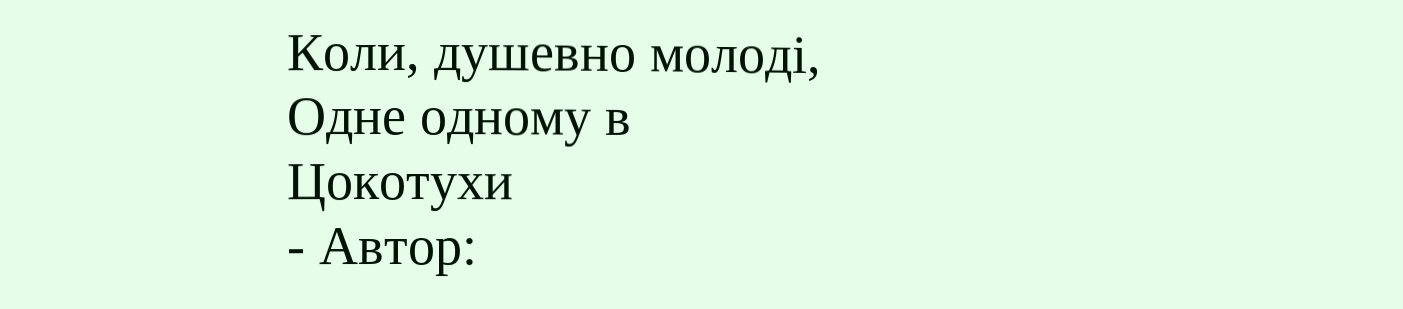Коли, душевно молоді,
Одне одному в
Цокотухи
- Автор: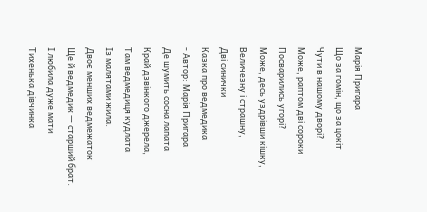Марія Пригара
Що за гомін, що за цокіт
Чути в нашому дворі?
Може, раптом дві сороки
Посварились угорі?
Може, десь уздрівши кішку,
Величезну і страшну,
Дві синички
Казка про ведмедика
- Автор: Марія Пригара
Де шумить сосна лапата
Край дзвінкого джерела,
Там ведмедиця кудлата
Із малятами жила.
Двоє менших ведмежаток
Ще й ведмедик — старший брат.
І любила дуже мати
Тихенька дівчинка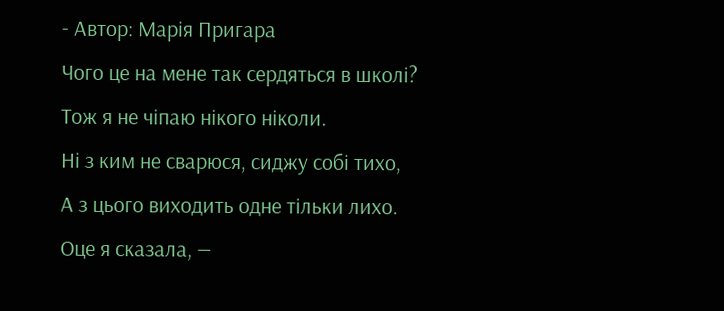- Автор: Марія Пригара
Чого це на мене так сердяться в школі?
Тож я не чіпаю нікого ніколи.
Ні з ким не сварюся, сиджу собі тихо,
А з цього виходить одне тільки лихо.
Оце я сказала, —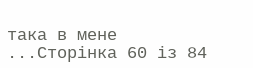така в мене
...Сторінка 60 із 84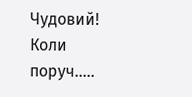Чудовий! Коли поруч.....